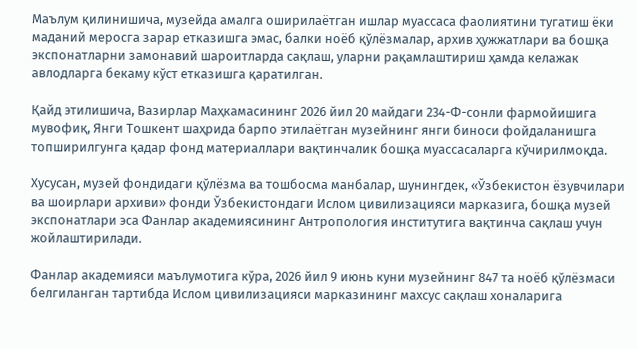Маълум қилинишича, музейда амалга оширилаётган ишлар муассаса фаолиятини тугатиш ёки маданий меросга зарар етказишга эмас, балки ноёб қўлёзмалар, архив ҳужжатлари ва бошқа экспонатларни замонавий шароитларда сақлаш, уларни рақамлаштириш ҳамда келажак авлодларга бекаму кўст етказишга қаратилган.

Қайд этилишича, Вазирлар Маҳкамасининг 2026 йил 20 майдаги 234-Ф-сонли фармойишига мувофиқ, Янги Тошкент шаҳрида барпо этилаётган музейнинг янги биноси фойдаланишга топширилгунга қадар фонд материаллари вақтинчалик бошқа муассасаларга кўчирилмоқда.

Хусусан, музей фондидаги қўлёзма ва тошбосма манбалар, шунингдек, «Ўзбекистон ёзувчилари ва шоирлари архиви» фонди Ўзбекистондаги Ислом цивилизацияси марказига, бошқа музей экспонатлари эса Фанлар академиясининг Антропология институтига вақтинча сақлаш учун жойлаштирилади.

Фанлар академияси маълумотига кўра, 2026 йил 9 июнь куни музейнинг 847 та ноёб қўлёзмаси белгиланган тартибда Ислом цивилизацияси марказининг махсус сақлаш хоналарига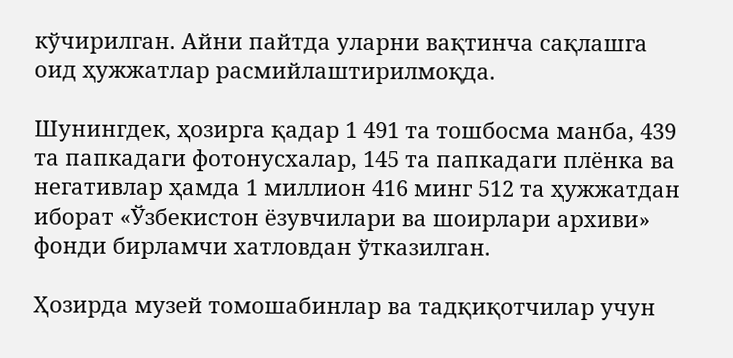кўчирилган. Айни пайтда уларни вақтинча сақлашга оид ҳужжатлар расмийлаштирилмоқда.

Шунингдек, ҳозирга қадар 1 491 та тошбосма манба, 439 та папкадаги фотонусхалар, 145 та папкадаги плёнка ва негативлар ҳамда 1 миллион 416 минг 512 та ҳужжатдан иборат «Ўзбекистон ёзувчилари ва шоирлари архиви» фонди бирламчи хатловдан ўтказилган.

Ҳозирда музей томошабинлар ва тадқиқотчилар учун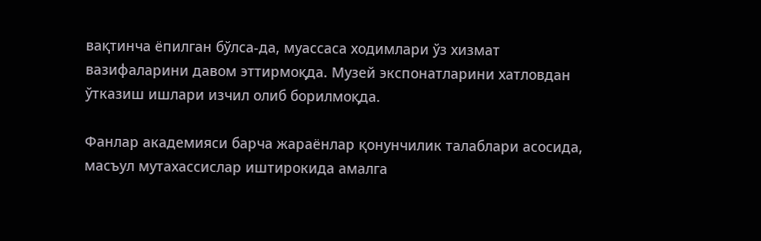вақтинча ёпилган бўлса-да, муассаса ходимлари ўз хизмат вазифаларини давом эттирмоқда. Музей экспонатларини хатловдан ўтказиш ишлари изчил олиб борилмоқда.

Фанлар академияси барча жараёнлар қонунчилик талаблари асосида, масъул мутахассислар иштирокида амалга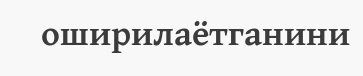оширилаётганини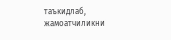таъкидлаб, жамоатчиликни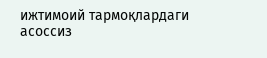ижтимоий тармоқлардаги асоссиз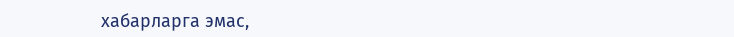хабарларга эмас,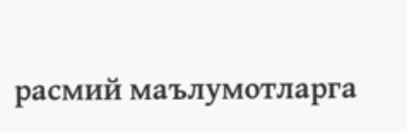расмий маълумотларга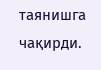таянишга чақирди.